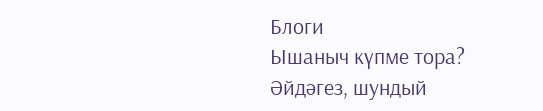Блоги
Ышаныч күпме тора?
Әйдәгез, шундый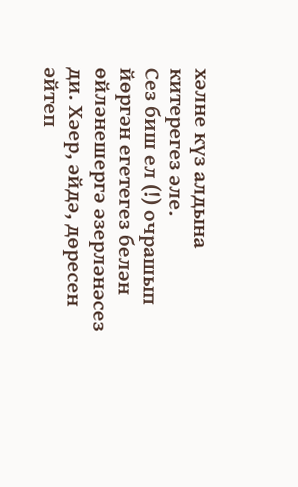хәлне күз алдына китерегез әле.
Сез биш ел (!) очрашып йөргән егетегез белән өйләнешергә әзерләнәсез ди. Хәер, әйдә, дөресен әйтеп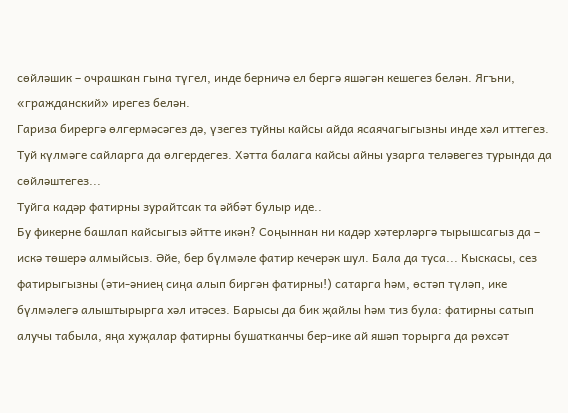сөйләшик – очрашкан гына түгел, инде берничә ел бергә яшәгән кешегез белән. Ягъни, «гражданский» ирегез белән.
Гариза бирергә өлгермәсәгез дә, үзегез туйны кайсы айда ясаячагыгызны инде хәл иттегез. Туй күлмәге сайларга да өлгердегез. Хәтта балага кайсы айны узарга теләвегез турында да сөйләштегез...
Туйга кадәр фатирны зурайтсак та әйбәт булыр иде..
Бу фикерне башлап кайсыгыз әйтте икән? Соңыннан ни кадәр хәтерләргә тырышсагыз да – искә төшерә алмыйсыз. Әйе, бер бүлмәле фатир кечерәк шул. Бала да туса... Кыскасы, сез фатирыгызны (әти-әниең сиңа алып биргән фатирны!) сатарга һәм, өстәп түләп, ике бүлмәлегә алыштырырга хәл итәсез. Барысы да бик җайлы һәм тиз була: фатирны сатып алучы табыла, яңа хуҗалар фатирны бушатканчы бер-ике ай яшәп торырга да рөхсәт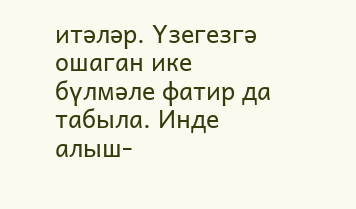итәләр. Үзегезгә ошаган ике бүлмәле фатир да табыла. Инде алыш-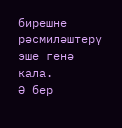бирешне рәсмиләштерү эше генә кала.
Ә бер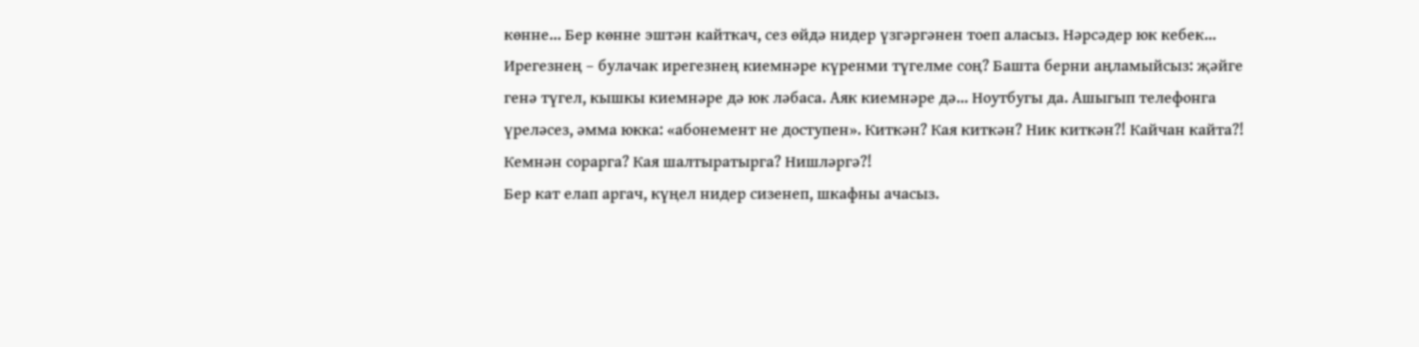көнне... Бер көнне эштән кайткач, сез өйдә нидер үзгәргәнен тоеп аласыз. Нәрсәдер юк кебек... Ирегезнең – булачак ирегезнең киемнәре күренми түгелме соң? Башта берни аңламыйсыз: җәйге генә түгел, кышкы киемнәре дә юк ләбаса. Аяк киемнәре дә... Ноутбугы да. Ашыгып телефонга үреләсез, әмма юкка: «абонемент не доступен». Киткән? Кая киткән? Ник киткән?! Кайчан кайта?! Кемнән сорарга? Кая шалтыратырга? Нишләргә?!
Бер кат елап аргач, күңел нидер сизенеп, шкафны ачасыз.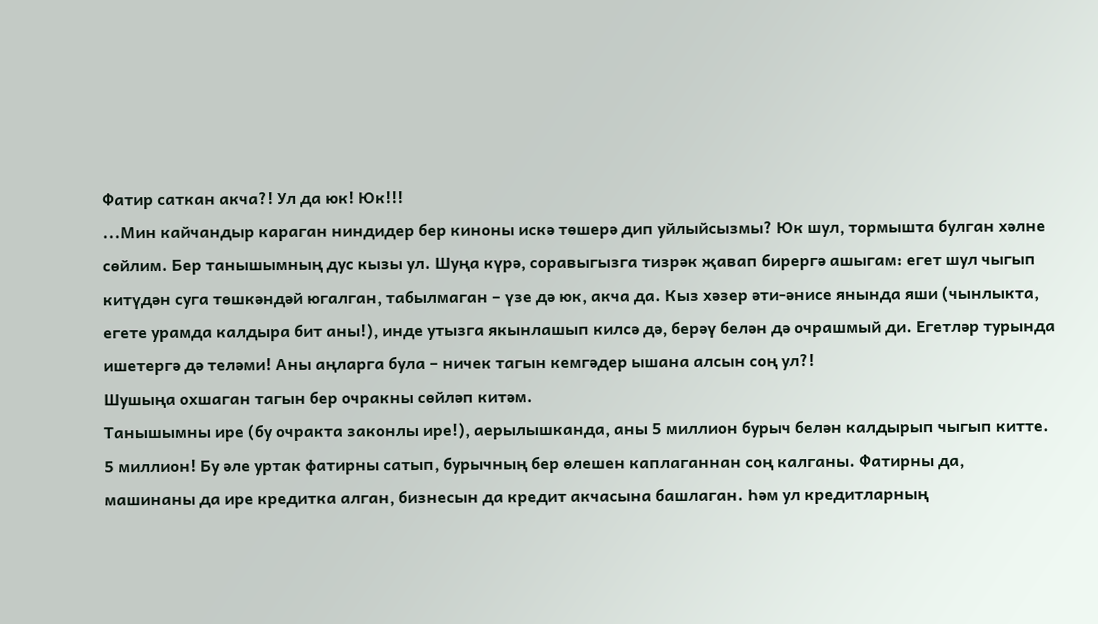Фатир саткан акча?! Ул да юк! Юк!!!
...Мин кайчандыр караган ниндидер бер киноны искә төшерә дип уйлыйсызмы? Юк шул, тормышта булган хәлне сөйлим. Бер танышымның дус кызы ул. Шуңа күрә, соравыгызга тизрәк җавап бирергә ашыгам: егет шул чыгып китүдән суга төшкәндәй югалган, табылмаган – үзе дә юк, акча да. Кыз хәзер әти-әнисе янында яши (чынлыкта, егете урамда калдыра бит аны!), инде утызга якынлашып килсә дә, берәү белән дә очрашмый ди. Егетләр турында ишетергә дә теләми! Аны аңларга була – ничек тагын кемгәдер ышана алсын соң ул?!
Шушыңа охшаган тагын бер очракны сөйләп китәм.
Танышымны ире (бу очракта законлы ире!), аерылышканда, аны 5 миллион бурыч белән калдырып чыгып китте. 5 миллион! Бу әле уртак фатирны сатып, бурычның бер өлешен каплаганнан соң калганы. Фатирны да, машинаны да ире кредитка алган, бизнесын да кредит акчасына башлаган. Һәм ул кредитларның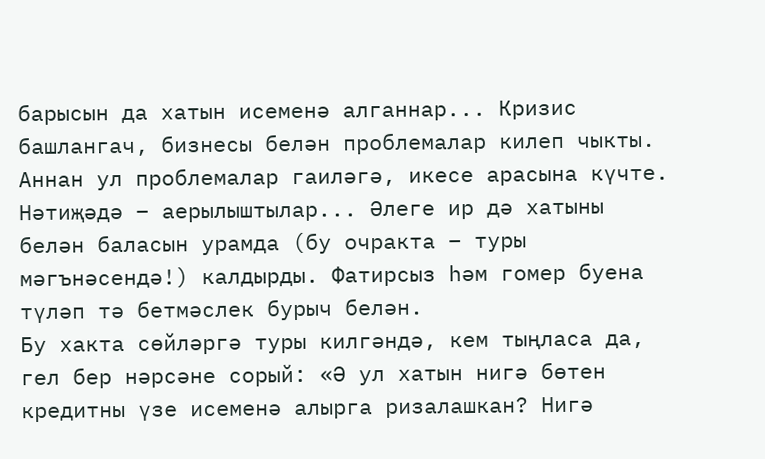барысын да хатын исеменә алганнар... Кризис башлангач, бизнесы белән проблемалар килеп чыкты. Аннан ул проблемалар гаиләгә, икесе арасына күчте. Нәтиҗәдә – аерылыштылар... Әлеге ир дә хатыны белән баласын урамда (бу очракта – туры мәгънәсендә!) калдырды. Фатирсыз һәм гомер буена түләп тә бетмәслек бурыч белән.
Бу хакта сөйләргә туры килгәндә, кем тыңласа да, гел бер нәрсәне сорый: «Ә ул хатын нигә бөтен кредитны үзе исеменә алырга ризалашкан? Нигә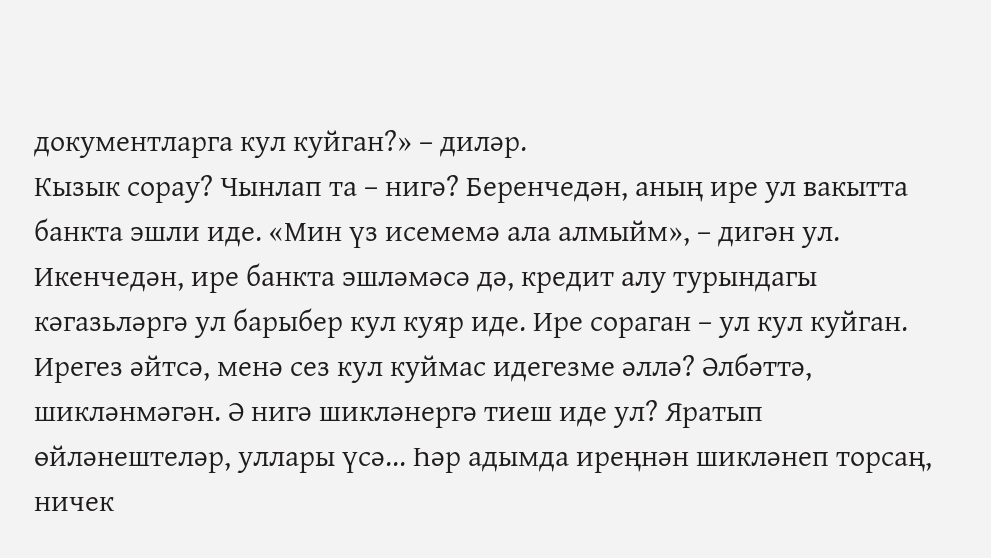документларга кул куйган?» – диләр.
Кызык сорау? Чынлап та – нигә? Беренчедән, аның ире ул вакытта банкта эшли иде. «Мин үз исемемә ала алмыйм», – дигән ул. Икенчедән, ире банкта эшләмәсә дә, кредит алу турындагы кәгазьләргә ул барыбер кул куяр иде. Ире сораган – ул кул куйган. Ирегез әйтсә, менә сез кул куймас идегезме әллә? Әлбәттә, шикләнмәгән. Ә нигә шикләнергә тиеш иде ул? Яратып өйләнештеләр, уллары үсә... Һәр адымда иреңнән шикләнеп торсаң, ничек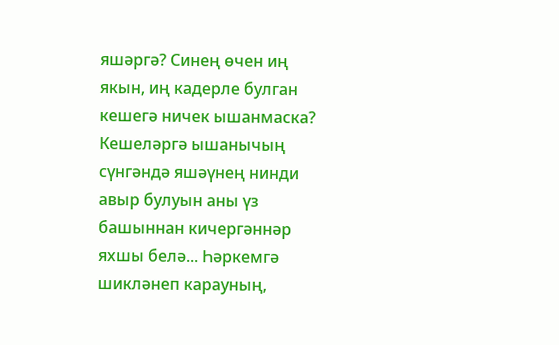яшәргә? Синең өчен иң якын, иң кадерле булган кешегә ничек ышанмаска?
Кешеләргә ышанычың сүнгәндә яшәүнең нинди авыр булуын аны үз башыннан кичергәннәр яхшы белә... Һәркемгә шикләнеп карауның,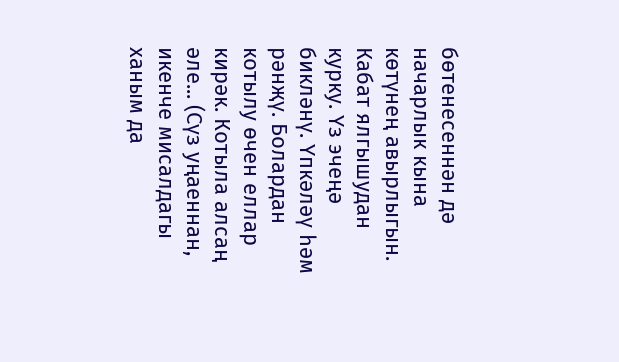бөтенесеннән дә начарлык кына көтүнең авырлыгын.
Кабат ялгышудан курку. Үз эчеңә бикләнү. Үпкәләү һәм рәнҗү. Болардан котылу өчен еллар кирәк. Котыла алсаң әле... (Сүз уңаеннан, икенче мисалдагы ханым да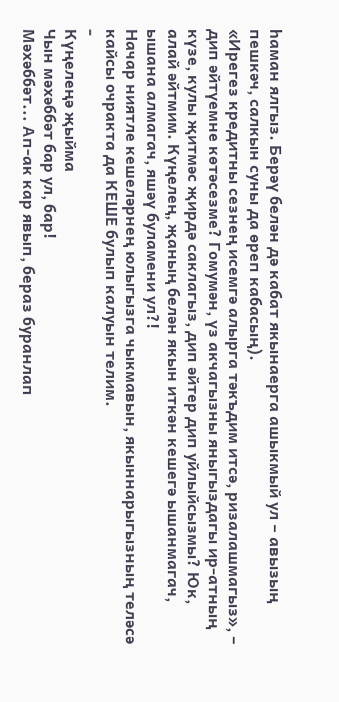һаман ялгыз. Берәү белән дә кабат якынаерга ашыкмый ул – авызың пешкәч, салкын суны да өреп кабасың).
«Ирегез кредитны сезнең исемгә алырга тәкъдим итсә, ризалашмагыз», – дип әйтүемне көтәсезме? Гомумән, үз акчагызны яныгыздагы ир-атның күзе, кулы җитмәс җирдә саклагыз, дип әйтер дип уйлыйсызмы? Юк, алай әйтмим. Күңелең, җаның белән якын иткән кешегә ышанмагач, ышана алмагач, яшәү буламени ул?!
Начар ниятле кешеләрнең юлыгызга чыкмавын, якыннарыгызның теләсә кайсы очракта да КЕШЕ булып калуын телим.
-
Күңелеңә җыйма
Чын мәхәббәт бар ул, бар!
Мәхәббәт... Ап-ак кар явып, бераз буранлап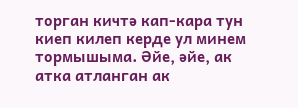торган кичтә кап-кара тун киеп килеп керде ул минем тормышыма. Әйе, әйе, ак атка атланган ак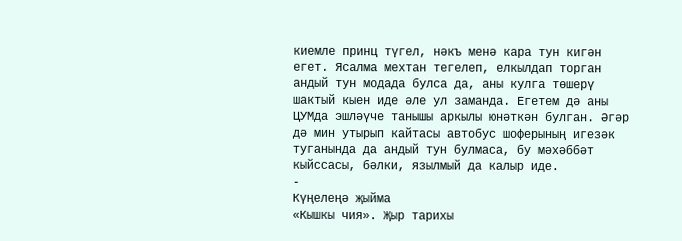киемле принц түгел, нәкъ менә кара тун кигән егет. Ясалма мехтан тегелеп, елкылдап торган андый тун модада булса да, аны кулга төшерү шактый кыен иде әле ул заманда. Егетем дә аны ЦУМда эшләүче танышы аркылы юнәткән булган. Әгәр дә мин утырып кайтасы автобус шоферының игезәк туганында да андый тун булмаса, бу мәхәббәт кыйссасы, бәлки, язылмый да калыр иде.
-
Күңелеңә җыйма
«Кышкы чия». Җыр тарихы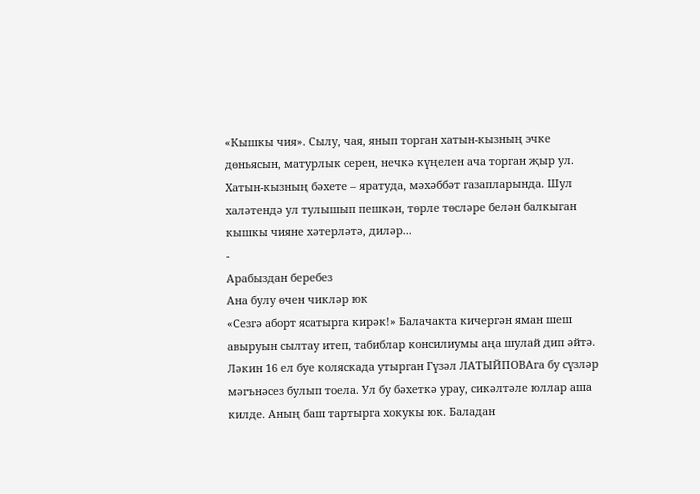«Кышкы чия». Сылу, чая, янып торган хатын-кызның эчке дөньясын, матурлык серен, нечкә күңелен ача торган җыр ул. Хатын-кызның бәхете – яратуда, мәхәббәт газапларында. Шул халәтендә ул тулышып пешкән, төрле төсләре белән балкыган кышкы чияне хәтерләтә, диләр...
-
Арабыздан беребез
Ана булу өчен чикләр юк
«Сезгә аборт ясатырга кирәк!» Балачакта кичергән яман шеш авыруын сылтау итеп, табиблар консилиумы аңа шулай дип әйтә. Ләкин 16 ел буе коляскада утырган Гүзәл ЛАТЫЙПОВАга бу сүзләр мәгънәсез булып тоела. Ул бу бәхеткә урау, сикәлтәле юллар аша килде. Аның баш тартырга хокукы юк. Баладан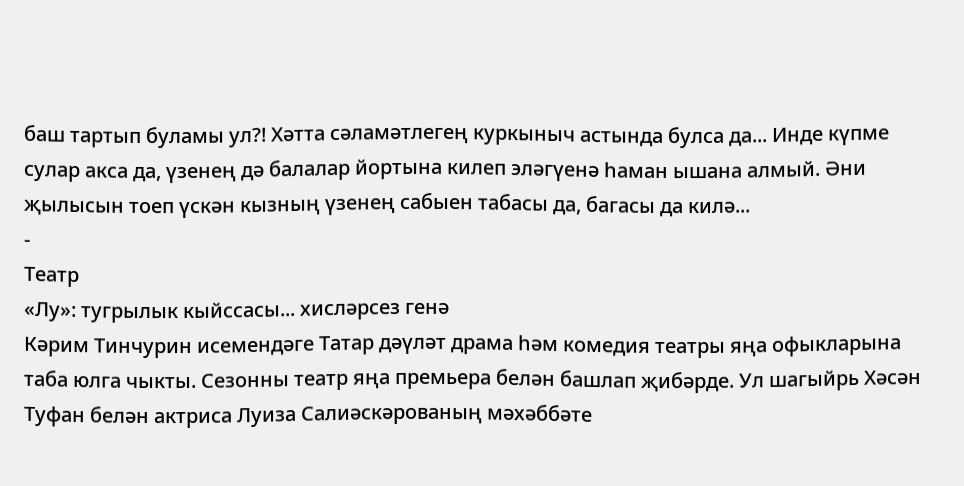баш тартып буламы ул?! Хәтта сәламәтлегең куркыныч астында булса да... Инде күпме сулар акса да, үзенең дә балалар йортына килеп эләгүенә һаман ышана алмый. Әни җылысын тоеп үскән кызның үзенең сабыен табасы да, багасы да килә...
-
Театр
«Лу»: тугрылык кыйссасы... хисләрсез генә
Кәрим Тинчурин исемендәге Татар дәүләт драма һәм комедия театры яңа офыкларына таба юлга чыкты. Сезонны театр яңа премьера белән башлап җибәрде. Ул шагыйрь Хәсән Туфан белән актриса Луиза Салиәскәрованың мәхәббәте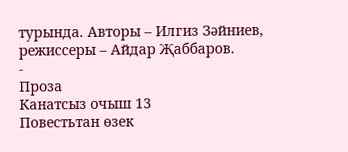турында. Авторы – Илгиз Зәйниев, режиссеры – Айдар Җаббаров.
-
Проза
Канатсыз очыш 13
Повестьтан өзек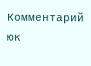Комментарий юк